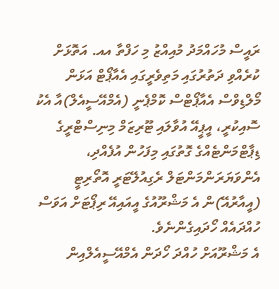ރައީސް މުހައްމަދު މުއިއްޒު މި ހަފްތާ އއ. އަތޮޅަށް ކުރެއްވި ދަތުރުގައި މަތިވެރީގައި އެއާޕޯޓް އަޅަން މޯލްޑިވްސް އެއާޕޯޓްސް ކޮމްޕެނީ (އެމްއޭސީއެލް)އާ އެކު ސޮއިކުރީ، އީޕީއޭ އުވާލައި ޓޫރިޒަމް މިނިސްޓްރީގެ ޑިޕާޓްމަންޓެއްގެ ގޮތުގައި މިފަހުން އުފެއްދި، އެންވަޔަރަންމަންޓަލް ރެގިއުލޭޓަރީ އޮތޯރިޓީ (އީއާރުއޭ)ން އެ މަޝްރޫއުގެ އީއައިއޭ ރިޕޯޓަށް އަވަސް ހުއްދައެއް ހޯދައިގެންނެވެ.
އެ މަޝްރޫއަށް ހުއްދަ ހޯދަން އެމްއޭސީއެލްއިން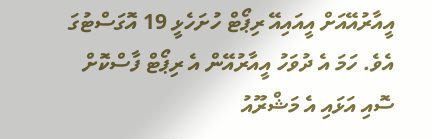އީއާރުއޭއަށް އީއައިއޭ ރިޕޯޓް ހުށަހެޅީ 19 އޮގަސްޓުގަ އެވެ. ހަމަ އެ ދުވަހު އީއާރުއޭން އެ ރިޕޯޓް ފާސްކޮށް ސޮއި އަޅައި އެ މަޝްރޫއު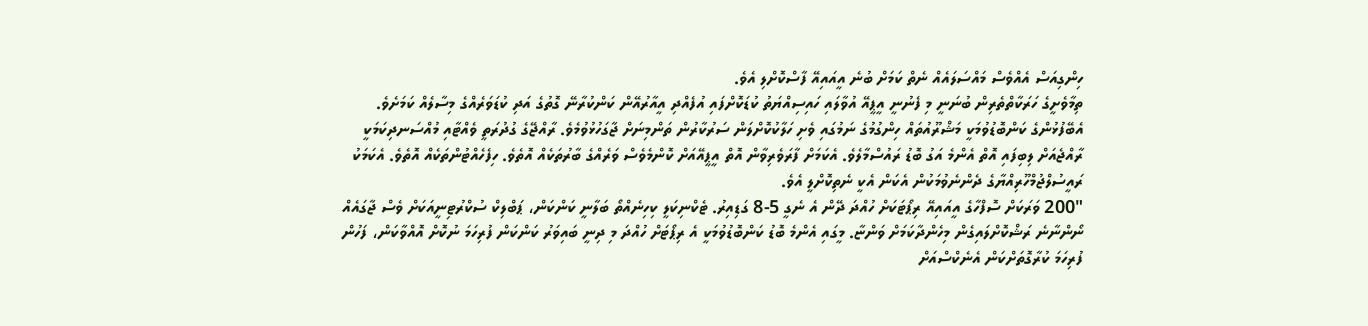ހިންގިއަސް އެއްވެސް މައްސަލައެއް ނެތް ކަމަށް ބުނެ އީއައިއޭ ފާސްކޮށްލި އެވެ.
ތިމާވެށީގެ ހަރަކާތްތެރިން ބުނަނީ މި ފެނުނީ އީޕީއޭ އުވާލައި ހައިސިއްޔަތު ކުޑަކޮށްފައި އުފެއްދި އީއާރުއޭން ކަންކުރާނޭ ގޮތުގެ އަދި ކުޑަވަރެއްގެ މިސާލެއް ކަމަށެވެ.
އެބޭފުޅުންގެ ކަންބޮޑުވުމަކީ މަޝްރޫއުތައް ހިންގުމުގެ ނަމުގައި ވެށި ހަލާކުކޮށްލަން ސަރުކާރުން ތަންމިނަށް ޖާގަހުޅުވުމެވެ. ރާއްޖޭގެ ގުދުރަތީ ވެއްޓާއި މުއްސަނދިކަމަކީ ރާއްޖެއަށް ލިބިފައި އޮތް އެންމެ އަގު ބޮޑު ރައުސްމާލެވެ. އެކަމަށް ފާރަވެރިވާން އޮތް އީޕީއޭއަށް ކޮންމެވެސް ވަރެއްގެ ބާރުތަކެއް އޮތެވެ. ހިފެހެއްޓުންތަކެއް އޮތެވެ. އެކަމަކު ރައީސުލްޖުމްހޫރިއްޔާގެ ދެންނެވުމަކުން އެކަން އެކީ ނެތިކޮށްލީ އެވެ.
"200 ވަރަކަށް ސޮފްހާގެ އީއައިއޭ ރިޕޯޓަކަށް ހުއްދަ ދޭން އެ ނެގީ 5-8 ގަޑިއިރު. ޓެކްނިކަލީ ކިހިނެއްތޯ ބަލާނީ ކަންކަން، ޕަބްލިކް ސުކްރުޓިނީއަކަށް ވެސް ޖާގައެއް ނޯންނާނެ ރަޝްކޮށްލައިގެން މިހެންދާކަމަށް ވަންޏާ. މީގައި އެންމެ ބޮޑު ކަންބޮޑުވުމަކީ އެ ރިޕޯޓަށް ހުއްދަ މި ދިނީ ބައިވަރު ކަންކަން ފުރިހަމަ ނުކޮށް އޮއްވާކަން، ފަހުން ފުރިހަމަ ކުރާގޮތަށްކަން އެނެކްސްއަށް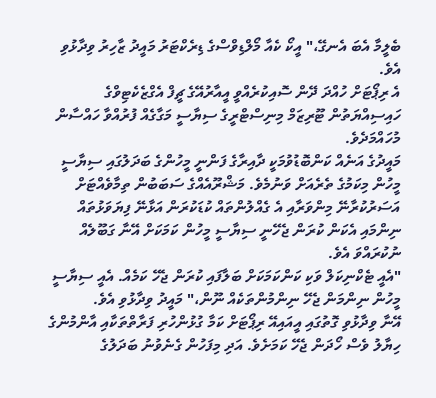ބެލީމާ އެބަ އެނގޭ،" އީކޯ ކެއާ މޯލްޑިވްސްގެ ޑިރެކްޓަރު މައީދު ޒާހިރު ވިދާޅުވި އެވެ.
އެ ރިޕޯޓަށް ހުއްދަ ދޭން ސޮއިކުރެއްވީ އީއާރުއޭގެ ޗީފް އެގްޒެކެޓިވްގެ ހައިސިއްޔަތުން ޓޫރިޒަމް މިނިސްޓްރީގެ ސިޔާސީ މަގާގެއް ފުރުއްވާ ހައްސާން މުހައްމަދެވެ.
މައީދުގެ އަނެއް ކަންބޮޑުވުމަކީ ދާއިރާގެ ފަންނީ މީހުންގެ ބަދަލުގައި ސިޔާސީ މީހުން މިކަމުގެ ތެރެއަށް ވަނުމެވެ. މަޝްރޫއެއްގެ ސަބަބުން ތިމާވެއްޓަށް އަސަރުކުރާނޭ މިންވަރާއި އެ ގެއްލުންތައް ކުޑަކުރަން އަޅާނޭ ފިޔަވަޅުތައް ނިންމައި އެކަން ކުރަން ޖެހޭނީ ސިޔާސީ މީހުން ކަމަކަށް އޭނާ ގަބޫލެއް ނުކުރައްވަ އެވެ.
"އެއީ ޓެކްނިކަލް ވަކި ކަންކަމަކަށް ބަލާފައި ކުރަން ޖެހޭ ކަމެއް. އެއީ ސިޔާސީ މީހުން ނިންމަން ޖެހޭ ނިންމުންތަކެއް ނޫން،" މައީދު ވިދާޅުވި އެވެ.
އޭނާ ވިދާޅުވި ގޮތުގައި އީއައިއޭ ރިޕޯޓަށް ކަމާ ގުޅުންހުރި ފަރާތްތަކާއި އާންމުންގެ ހިޔާލު ވެސް ހޯދަން ޖެހޭ ކަމަށެވެ. އަދި މިފަހުން ގެނެވުނު ބަދަލުގެ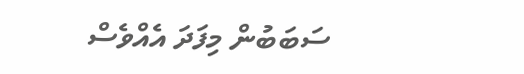ސަބަބުން މިފަދަ އެއްވެސް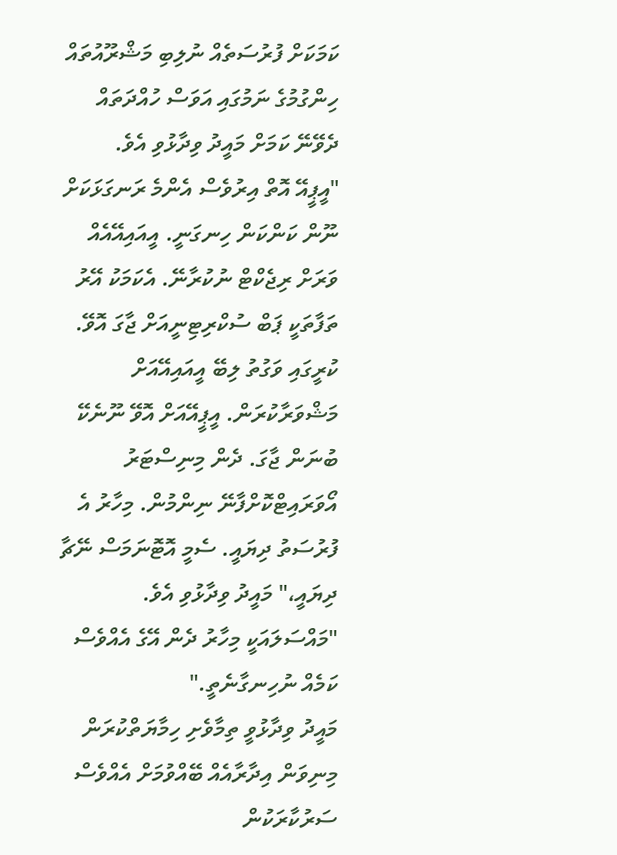ކަމަކަށް ފުރުސަތެއް ނުލިބި މަޝްރޫއުތައް ހިންގުމުގެ ނަމުގައި އަވަސް ހުއްދަތައް ދެވޭނޭ ކަމަށް މައީދު ވިދާޅުވި އެވެ.
"އީޕީއޭ އޮތް އިރުވެސް އެންމެ ރަނގަޅަކަށް ނޫން ކަންކަން ހިނގަނީ. އީއައިއޭއެއް ވަރަށް ރިޖެކްޓް ނުކުރާނޭ. އެކަމަކު އޭރު ތަފާތަކީ ޕަބް ސުކްރިޓިނީއަށް ޖާގަ އޮވޭ. ކުރީގައި ވަގުތު ލިބޭ އީއައިއޭއަށް މަޝްވަރާކުރަން. އީޕީއޭއަށް އޮވޭ ނޫނެކޭ ބުނަން ޖާގަ. ދެން މިނިސްޓަރު އޯވަރައިޓްކޮށްފާނޭ ނިންމުން. މިހާރު އެ ފުރުސަތު ދިޔައީ. ސެމީ އޮޓޮނަމަސް ނޭޗާ ދިޔައީ،" މައީދު ވިދާޅުވި އެވެ.
"މައްސަލައަކީ މިހާރު ދެން އޭގެ އެއްވެސް ކަމެއް ނުހިނގާނެތީ."
މައީދު ވިދާޅުވީ ތިމާވެށި ހިމާޔަތްކުރަން މިނިވަން އިދާރާއެއް ބޭއްވުމަށް އެއްވެސް ސަރުކާރަކުން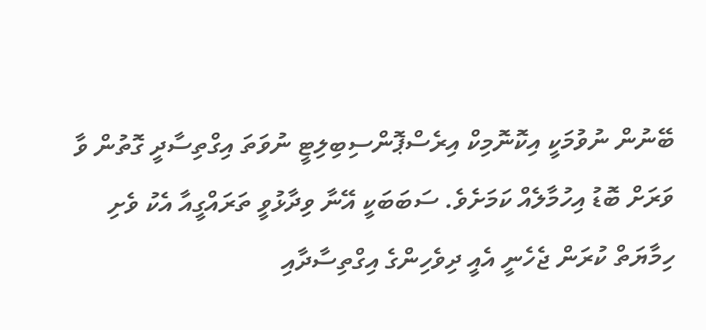ބޭނުން ނުވުމަކީ އިކޮނޮމިކް އިރެސްޕޮންސިބިލިޓީ ނުވަތަ އިގްތިސާދީ ގޮތުން ވާ ވަރަށް ބޮޑު އިހުމާލެއް ކަމަށެވެ. ސަބަބަކީ އޭނާ ވިދާޅުވީ ތަރައްގީއާ އެކު ވެށި ހިމާޔަތް ކުރަން ޖެހެނީ އެއީ ދިވެހިންގެ އިގްތިސާދާއި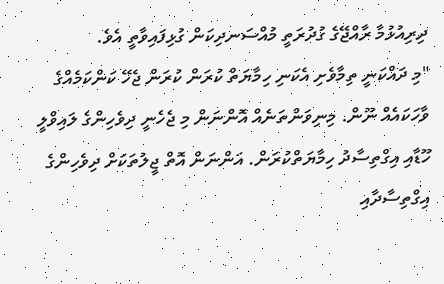ދިރިއުޅުމާ ރާއްޖޭގެ ގުދުރަތީ މުއްސަނދިކަން ގުޅިފައިވާތީ އެވެ.
"މި ދައްކަނީ ތިމާވެށި އެކަނި ހިމާޔަތް ކުރަން ކުރަން ޖެހޭ ކަންކަމެއްގެ ވާހަކައެއް ނޫން. މިނިވަންތަނެއް އޮންނަން މި ޖެހެނީ ދިވެހިންގެ ލައިވްލީ ހޫޑާއި އިގްތިސާދު ހިމާޔަތްކުރަން. އަންނަން އޮތް ޖީލުތަކަށް ދިވެހިންގެ އިގްތިސާދާއި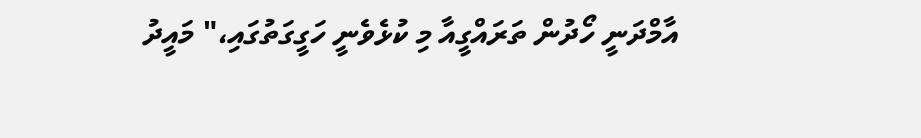އާމްދަނީ ހޯދުން ތަރައްގީއާ މި ކުޅެވެނީ ހަގީގަތުގައި،" މައީދު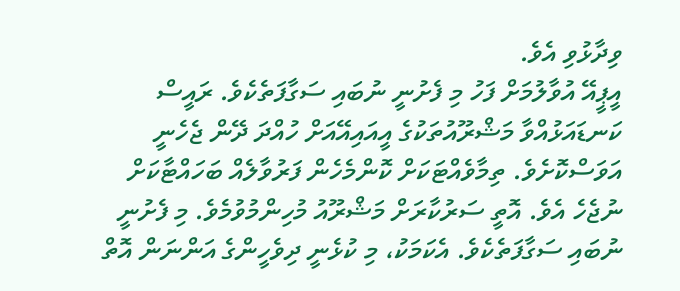ވިދާޅުވި އެވެ.
އީޕީއޭ އުވާލުމަށް ފަހު މި ފެށުނީ ނުބައި ސަގާފަތެކެވެ. ރައީސް ކަނޑައަޅުއްވާ މަޝްރޫއުތަކުގެ އީއައިއޭއަށް ހުއްދަ ދޭން ޖެހެނީ އަވަސްކޮށެވެ. ތިމާވެއްޓަކަށް ކޮންމެހެން ފަރުވާލެއް ބަހައްޓާކަށް ނުޖެހެ އެވެ. އޮތީ ސަރުކާރަށް މަޝްރޫއު މުހިންމުވުމެވެ. މި ފެށުނީ ނުބައި ސަގާފަތެކެވެ. އެކަމަކު، މި ކުޅެނީ ދިވެހީންގެ އަންނަން އޮތް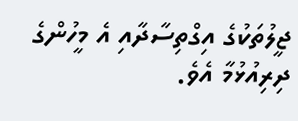ޖީލުތަކުގެ އިގްތިސާދާއި އެ މީހުންގެ ދިރިއުޅުމާ އެވެ.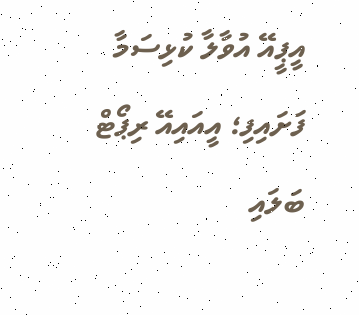އީޕީއޭ އުވާލާ ކުޅިސަމާ ފަށައިފި؛ އީއައިއޭ ރިޕޯޓް ބަލައި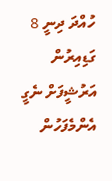ހުއްދަ ދިނީ 8 ގަޑިއިރުން
އަރުޝީފަށް ނެގީ
އެންމެފަހުން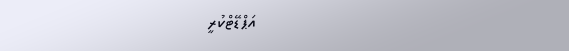އަޕްޑޭޓްކުރީ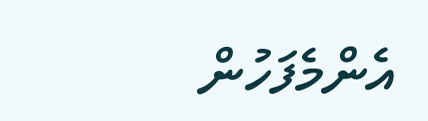އެންމެފަހުން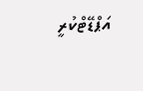އަޕްޑޭޓްކުރީ